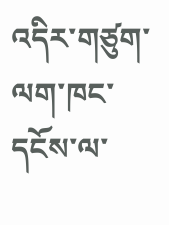འདིར་གཙུག་ལག་ཁང་དངོས་ལ་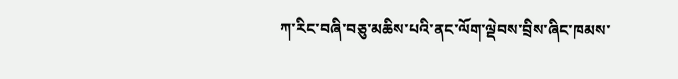ཀ་རིང་བཞི་བཅུ་མཆིས་པའི་ནང་ལོག་ལྡེབས་བྲིས་ཞིང་ཁམས་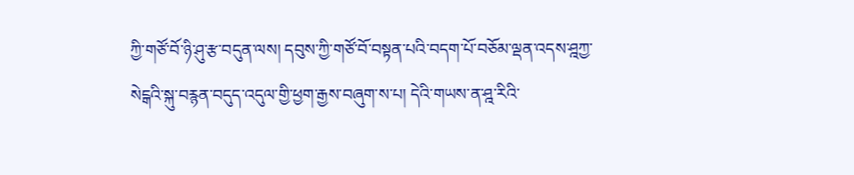ཀྱི་གཙོ་བོ་ཉི་ཤུ་རྩ་བདུན་ལས། དབུས་ཀྱི་གཙོ་བོ་བསྟན་པའི་བདག་པོ་བཅོམ་ལྡན་འདས་ཤྰཀྱ་སེངྒའི་སྐུ་བརྙན་བདུད་འདུལ་གྱི་ཕྱག་རྒྱས་བཞུག་ས་པ། དེའི་གཡས་ན་ཤྰ་རིའི་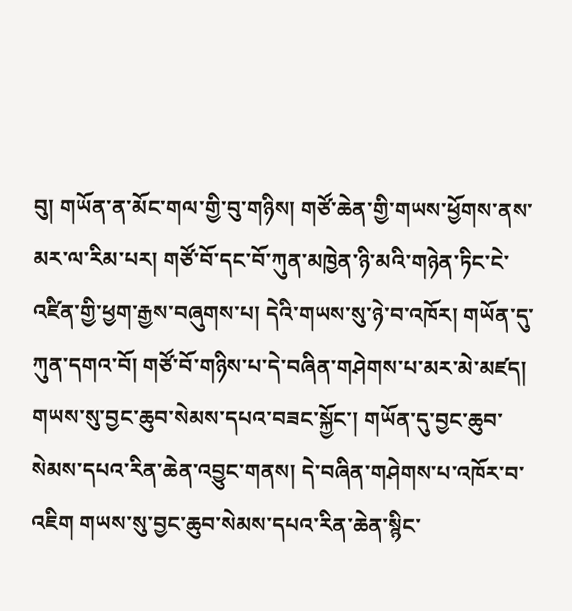བུ། གཡོན་ན་མོང་གལ་གྱི་བུ་གཉིས། གཙོ་ཆེན་གྱི་གཡས་ཕྱོགས་ནས་མར་ལ་རིམ་པར། གཙོ་བོ་དང་བོ་ཀུན་མཁྱེན་ཉི་མའི་གཉེན་ཏིང་ངེ་འཛིན་གྱི་ཕྱག་རྒྱས་བཞུགས་པ། དེའི་གཡས་སུ་ཉེ་བ་འཁོར། གཡོན་དུ་ཀུན་དགའ་བོ། གཙོ་བོ་གཉིས་པ་དེ་བཞིན་གཤེགས་པ་མར་མེ་མཛད། གཡས་སུ་བྱང་ཆུབ་སེམས་དཔའ་བཟང་སྐྱོང་། གཡོན་དུ་བྱང་ཆུབ་སེམས་དཔའ་རིན་ཆེན་འབྱུང་གནས། དེ་བཞིན་གཤེགས་པ་འཁོར་བ་འཇིག གཡས་སུ་བྱང་ཆུབ་སེམས་དཔའ་རིན་ཆེན་སྙིང་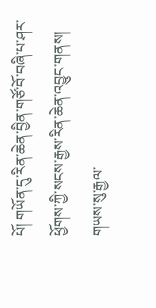པོ། གཡོན་དུ་རིན་ཆེན་བྱིན་གཙོ་བོ་བཞི་པ་ཤར་ཕྱོགས་ཀྱི་སངས་རྒྱས་རིན་ཆེན་འབྱུང་གནས། གཡས་སུ་རྒྱལ་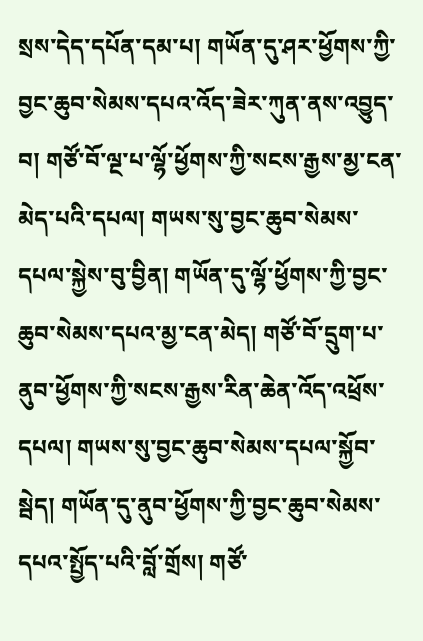སྲས་དེད་དཔོན་དམ་པ། གཡོན་དུ་ཤར་ཕྱོགས་ཀྱི་བྱང་ཆུབ་སེམས་དཔའ་འོད་ཟེར་ཀུན་ནས་འབྱུད་བ། གཙོ་བོ་ལྔ་པ་ལྷོ་ཕྱོགས་ཀྱི་སངས་རྒྱས་མྱ་ངན་མེད་པའི་དཔལ། གཡས་སུ་བྱང་ཆུབ་སེམས་དཔལ་སྐྱེས་བུ་བྱིན། གཡོན་དུ་ལྷོ་ཕྱོགས་ཀྱི་བྱང་ཆུབ་སེམས་དཔའ་མྱ་ངན་མེད། གཙོ་བོ་དྲུག་པ་ནུབ་ཕྱོགས་ཀྱི་སངས་རྒྱས་རིན་ཆེན་འོད་འཕྲོས་དཔལ། གཡས་སུ་བྱང་ཆུབ་སེམས་དཔལ་སྐྱོབ་སྦེད། གཡོན་དུ་ནུབ་ཕྱོགས་ཀྱི་བྱང་ཆུབ་སེམས་དཔའ་སྤྱོད་པའི་བློ་གྲོས། གཙོ་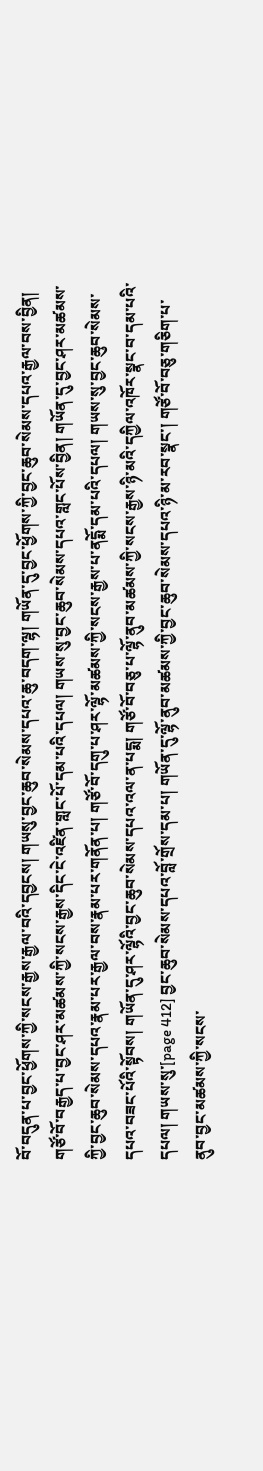བོ་བདུན་པ་བྱང་ཕྱོགས་ཀྱི་སངས་རྒྱས་རྒྱལ་བའི་དབྱངས། གཡསུ་བྱང་ཆུབ་སེམས་དཔའ་ཆུ་བདག་ལྷ། གཡོན་དུ་བྱང་ཕྱོགས་ཀྱི་བྱང་ཆུབ་སེམས་དཔའ་རྒྱལ་བས་བྱིན། གཙོ་བོ་བརྒྱད་པ་བྱང་ཤར་མཚམས་ཀྱི་སངས་རྒྱས་དིང་ངེ་འཛིན་གླང་པོ་དམ་པའི་དཔལ། གཡས་སུ་བྱང་ཆུབ་སེམས་དཔའ་གླང་པོས་བྱིན། གཡོན་དུ་བྱང་ཤར་མཚམས་ཀྱི་བྱང་ཆུབ་སེམས་དཔའ་རྣམ་པར་རྒྱལ་བས་རྣམ་པར་གནོན་པ། གཙོ་བོ་དགུ་པ་ཤར་ལྷོ་མཚམས་ཀྱི་སངས་རྒྱས་པ་ནདྨོ་དམ་པའི་དཔལ། གཡས་སུ་བྱང་ཆུབ་སེམས་དཔའ་བཟང་པོའི་སྟོབས། གཡོན་དུ་ཤར་ལྷོའི་བྱང་ཆུབ་སེམས་དཔའ་འལ་ན་པདྨ། གཙོ་བོ་བཅུ་པ་ལྷོ་ནུབ་མཚམས་ཀྱི་སངས་རྒྱས་ཉི་མའི་དཀྱིལ་འཁོར་སྣང་བ་དམ་པའི་དཔལ། གཡས་སུ་[page 412] བྱང་ཆུབ་སེམས་དཔའ་བློ་གྲོས་དམ་པ། གཡོན་དུ་ལྷོ་ནུབ་མཚམས་ཀྱི་བྱང་ཆུབ་སེམས་དཔའ་ཉི་མ་རབ་སྣང་། གཙོ་བོ་བཅུ་གཅིག་པ་ནུབ་བྱང་མཚམས་ཀྱི་སངས་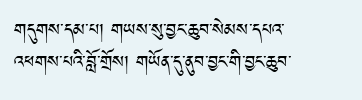གདུགས་དམ་པ། གཡས་སུ་བྱང་ཆུབ་སེམས་དཔའ་འཕགས་པའི་བློ་གྲོས། གཡོན་དུ་ནུབ་བྱང་གི་བྱང་ཆུབ་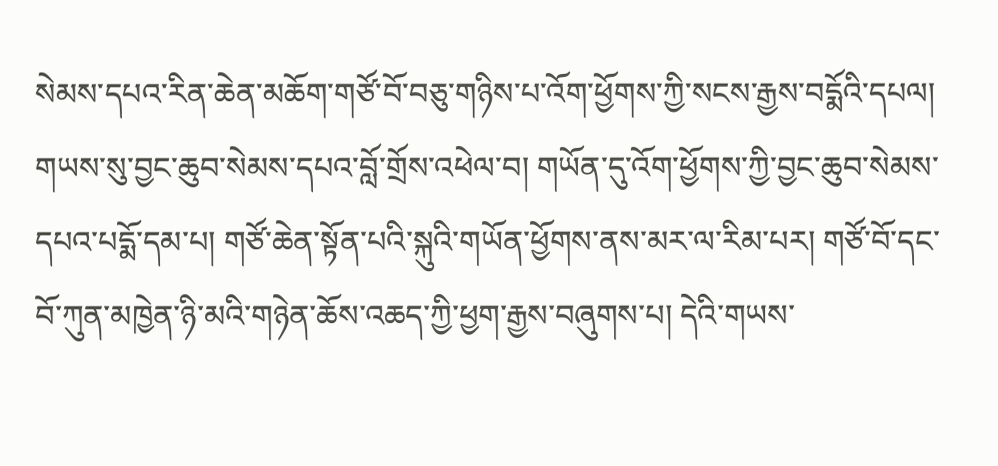སེམས་དཔའ་རིན་ཆེན་མཆོག་གཙོ་བོ་བཅུ་གཉིས་པ་འོག་ཕྱོགས་ཀྱི་སངས་རྒྱས་བདྨོའི་དཔལ། གཡས་སུ་བྱང་ཆུབ་སེམས་དཔའ་བློ་གྲོས་འཕེལ་བ། གཡོན་དུ་འོག་ཕྱོགས་ཀྱི་བྱང་ཆུབ་སེམས་དཔའ་པདྨོ་དམ་པ། གཙོ་ཆེན་སྟོན་པའི་སྐུའི་གཡོན་ཕྱོགས་ནས་མར་ལ་རིམ་པར། གཙོ་བོ་དང་བོ་ཀུན་མཁྱེན་ཉི་མའི་གཉེན་ཆོས་འཆད་ཀྱི་ཕྱག་རྒྱས་བཞུགས་པ། དེའི་གཡས་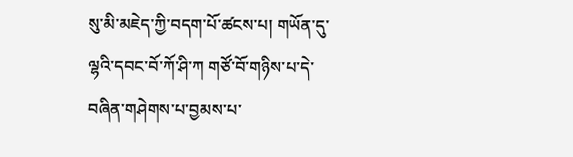སུ་མི་མཇེད་ཀྱི་བདག་པོ་ཚངས་པ། གཡོན་དུ་ལྷའི་དབང་བོ་ཀོ་ཤི་ཀ གཙོ་བོ་གཉིས་པ་དེ་བཞིན་གཤེགས་པ་བྱམས་པ་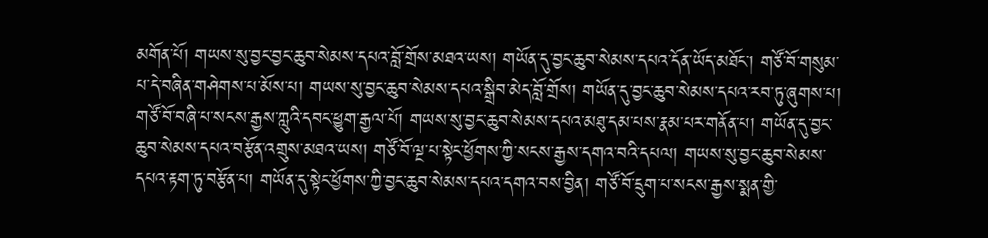མགོན་པོ། གཡས་སུ་བྱང་བྱང་ཆུབ་སེམས་དཔའ་བློ་གྲོས་མཐའ་ཡས། གཡོན་དུ་བྱང་ཆུབ་སེམས་དཔའ་དོན་ཡོད་མཐོང་། གཙོ་བོ་གསུམ་པ་དེ་བཞིན་གཤེགས་པ་མོས་པ། གཡས་སུ་བྱང་ཆུབ་སེམས་དཔའ་སྒྲིབ་མེད་བློ་གྲོས། གཡོན་དུ་བྱང་ཆུབ་སེམས་དཔའ་རབ་ཏུ་ཞུགས་པ། གཙོ་བོ་བཞི་པ་སངས་རྒྱས་ཀླུའི་དབང་ཕྱུག་རྒྱལ་པོ། གཡས་སུ་བྱང་ཆུབ་སེམས་དཔའ་མཐུ་དམ་པས་རྣམ་པར་གནོན་པ། གཡོན་དུ་བྱང་ཆུབ་སེམས་དཔའ་བརྩོན་འགྲུས་མཐའ་ཡས། གཙོ་བོ་ལྔ་པ་སྟེང་ཕྱོགས་ཀྱི་སངས་རྒྱས་དགའ་བའི་དཔལ། གཡས་སུ་བྱང་ཆུབ་སེམས་དཔའ་རྟག་ཏུ་བརྩོན་པ། གཡོན་དུ་སྟེང་ཕྱོགས་ཀྱི་བྱང་ཆུབ་སེམས་དཔའ་དགའ་བས་བྱིན། གཙོ་བོ་དྲུག་པ་སངས་རྒྱས་སྨན་གྱི་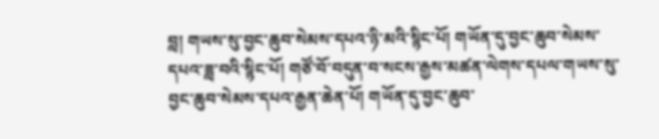བླ། གཡས་སུ་བྱང་ཆུབ་སེམས་དཔའ་ཉི་མའི་སྙིང་པོ། གཡོན་དུ་བྱང་ཆུབ་སེམས་དཔའ་ཟླ་བའི་སྙིང་པོ། གཙོ་བོ་བདུན་བ་སངས་རྒྱས་མཚན་ལེགས་དཔལ་གཡས་སུ་བྱང་ཆུབ་སེམས་དཔའ་རྒྱན་ཆེན་པོ། གཡོན་དུ་བྱང་ཆུབ་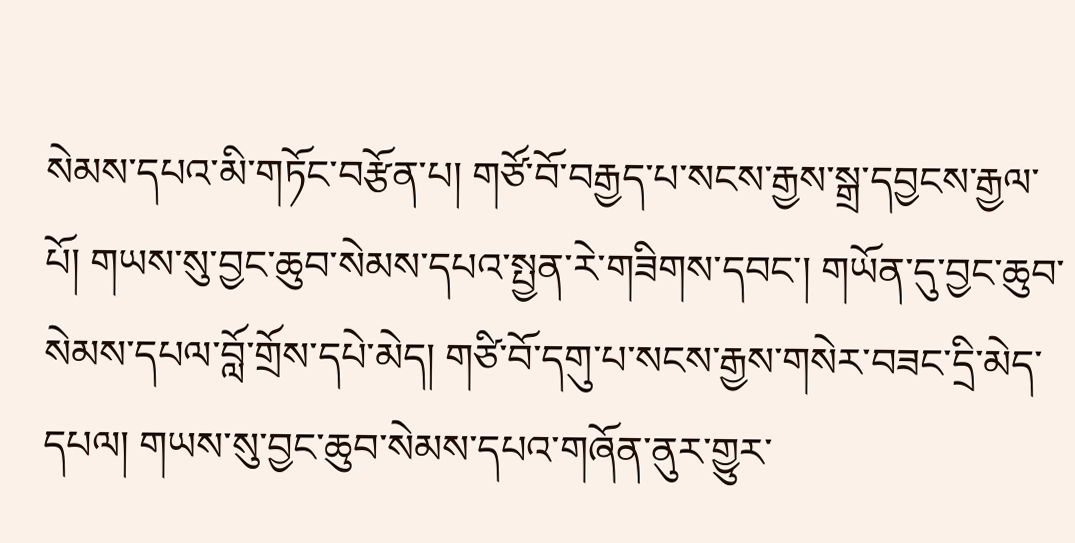སེམས་དཔའ་མི་གཏོང་བརྩོན་པ། གཙོ་བོ་བརྒྱད་པ་སངས་རྒྱས་སྒྲ་དབྱངས་རྒྱལ་པོ། གཡས་སུ་བྱང་ཆུབ་སེམས་དཔའ་སྤྱན་རེ་གཟིགས་དབང་། གཡོན་དུ་བྱང་ཆུབ་སེམས་དཔལ་བློ་གྲོས་དཔེ་མེད། གཙི་བོ་དགུ་པ་སངས་རྒྱས་གསེར་བཟང་དྲི་མེད་དཔལ། གཡས་སུ་བྱང་ཆུབ་སེམས་དཔའ་གཞོན་ནུར་གྱུར་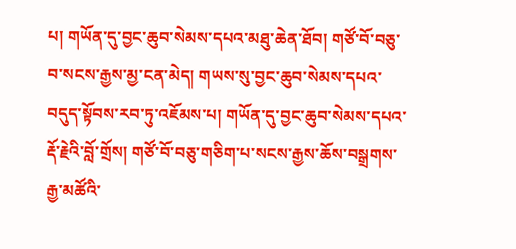པ། གཡོན་དུ་བྱང་ཆུབ་སེམས་དཔའ་མཐུ་ཆེན་ཐོབ། གཙོ་བོ་བཅུ་བ་སངས་རྒྱས་མྱ་ངན་མེད། གཡས་སུ་བྱང་ཆུབ་སེམས་དཔའ་བདུད་སྟོབས་རབ་ཏུ་འཇོམས་པ། གཡོན་དུ་བྱང་ཆུབ་སེམས་དཔའ་རྡོ་རྗེའི་བློ་གྲོས། གཙོ་བོ་བཅུ་གཅིག་པ་སངས་རྒྱས་ཆོས་བསྒྲགས་རྒྱ་མཚོའི་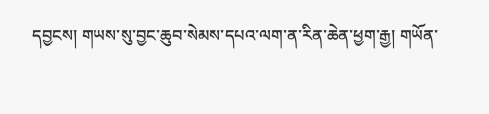དབྱངས། གཡས་སུ་བྱང་ཆུབ་སེམས་དཔའ་ལག་ན་རིན་ཆེན་ཕྱག་རྒྱ། གཡོན་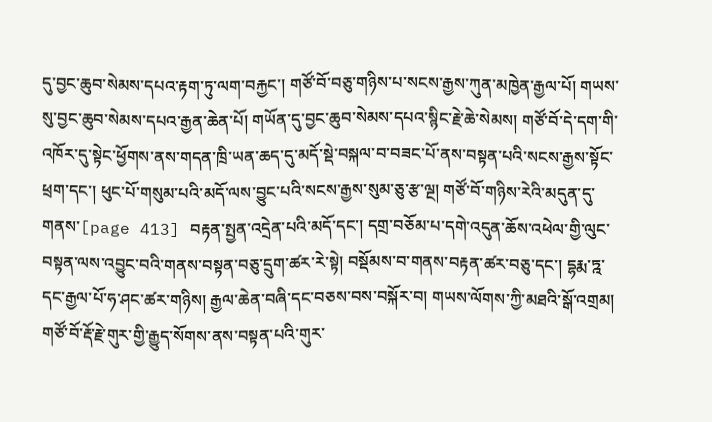དུ་བྱང་ཆུབ་སེམས་དཔའ་རྟག་ཏུ་ལག་བརྐྱང་། གཙོ་བོ་བཅུ་གཉིས་པ་སངས་རྒྱས་ཀུན་མཁྱེན་རྒྱལ་པོ། གཡས་སུ་བྱང་ཆུབ་སེམས་དཔའ་རྒྱན་ཆེན་པོ། གཡོན་དུ་བྱང་ཆུབ་སེམས་དཔའ་སྙིང་རྗེ་ཆེ་སེམས། གཙོ་བོ་དེ་དག་གི་འཁོར་དུ་སྟེང་ཕྱོགས་ནས་གདན་ཁྲི་ཡན་ཆད་དུ་མདོ་སྡེ་བསྐལ་བ་བཟང་པོ་ནས་བསྟན་པའི་སངས་རྒྱས་སྟོང་ཕྲག་དང་། ཕུང་པོ་གསུམ་པའི་མདོ་ལས་བྱུང་པའི་སངས་རྒྱས་སུམ་ཅུ་རྩ་ལྔ། གཙོ་བོ་གཉིས་རེའི་མདུན་དུ་གནས་[page 413] བརྟན་སྤྱན་འདྲེན་པའི་མདོ་དང་། དགྲ་བཅོམ་པ་དགེ་འདུན་ཆོས་འཕེལ་གྱི་ལུང་བསྟན་ལས་འབྱུང་བའི་གནས་བསྟན་བཅུ་དྲུག་ཚར་རེ་སྟེ། བསྡོམས་བ་གནས་བརྟན་ཚར་བཅུ་དང་། དྷརྨ་ཏྰ་དང་རྒྱལ་པོ་ཧ་ཤང་ཚར་གཉིས། རྒྱལ་ཆེན་བཞི་དང་བཅས་བས་བསྐོར་བ། གཡས་ལོགས་ཀྱི་མཐའི་སྒོ་འགྲམ། གཙོ་བོ་རྡོ་རྗེ་གུར་གྱི་རྒྱུད་སོགས་ནས་བསྟན་པའི་གུར་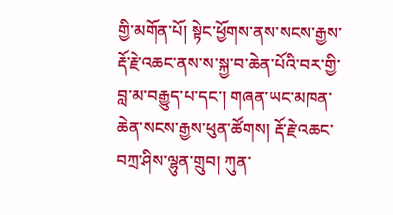གྱི་མགོན་པོ། སྟེང་ཕྱོགས་ནས་སངས་རྒྱས་རྡོ་རྗེ་འཆང་ནས་ས་སྐྱ་བ་ཆེན་པོའི་བར་གྱི་བླ་མ་བརྒྱུད་པ་དང་། གཞན་ཡང་མཁན་ཆེན་སངས་རྒྱས་ཕུན་ཚོགས། རྡོ་རྗེ་འཆང་བཀྲ་ཤིས་ལྷུན་གྲུབ། ཀུན་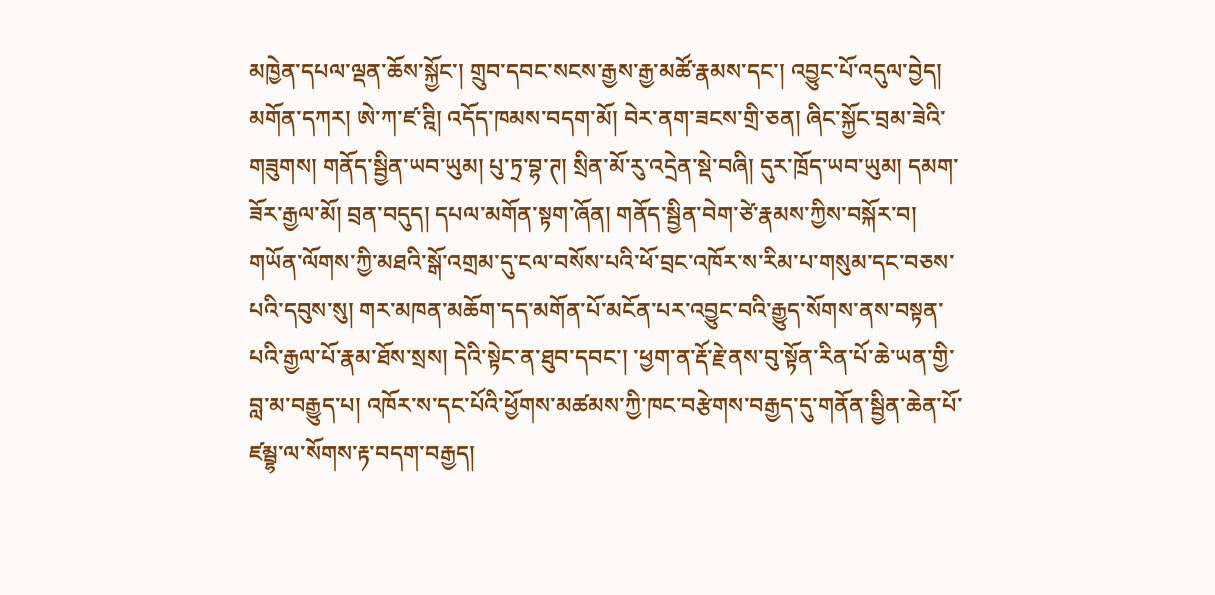མཁྱེན་དཔལ་ལྡན་ཆོས་སྐྱོང་། གྲུབ་དབང་སངས་རྒྱས་རྒྱ་མཚོ་རྣམས་དང་། འབྱུང་པོ་འདུལ་བྱེད། མགོན་དཀར། ཨེ་ཀ་ཛ་ཊྰི། འདོད་ཁམས་བདག་མོ། བེར་ནག་ཟངས་གྲི་ཅན། ཞིང་སྐྱོང་བྲམ་ཟེའི་གཟུགས། གནོད་སྦྱིན་ཡབ་ཡུམ། པུ་ཏྲ་བྷ་ཊ། སྲིན་མོ་རུ་འདྲེན་སྡེ་བཞི། དུར་ཁྲོད་ཡབ་ཡུམ། དམག་ཟོར་རྒྱལ་མོ། བྲན་བདུད། དཔལ་མགོན་སྟག་ཞོན། གནོད་སྦྱིན་བེག་ཙེ་རྣམས་ཀྱིས་བསྐོར་བ། གཡོན་ལོགས་ཀྱི་མཐའི་སྒོ་འགྲམ་དུ་ངལ་བསོས་པའི་ཕོ་བྲང་འཁོར་ས་རིམ་པ་གསུམ་དང་བཅས་པའི་དབུས་སུ། གར་མཁན་མཆོག་དད་མགོན་པོ་མངོན་པར་འབྱུང་བའི་རྒྱུད་སོགས་ནས་བསྟན་པའི་རྒྱལ་པོ་རྣམ་ཐོས་སྲས། དེའི་སྟེང་ན་ཐུབ་དབང་། ་ཕྱག་ན་རྡོ་རྗེ་ནས་བུ་སྟོན་རིན་པོ་ཆེ་ཡན་གྱི་བླ་མ་བརྒྱུད་པ། འཁོར་ས་དང་པོའི་ཕྱོགས་མཚམས་ཀྱི་ཁང་བརྩེགས་བརྒྱད་དུ་གནོན་སྦྱིན་ཆེན་པོ་ཛམྦྷ་ལ་སོགས་རྟ་བདག་བརྒྱད།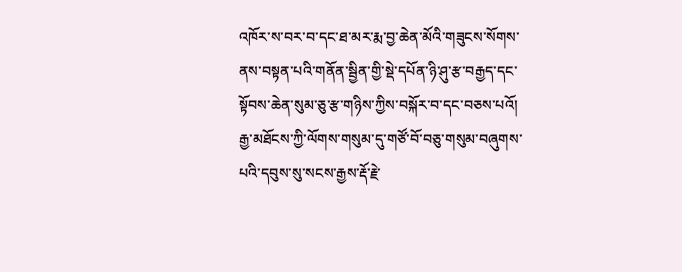འཁོར་ས་བར་བ་དང་ཐ་མར་རྨ་བྱ་ཆེན་མོའི་གཟུངས་སོགས་ནས་བསྟན་པའི་གནོན་སྦྱིན་གྱི་སྡེ་དཔོན་ཉི་ཤུ་རྩ་བརྒྱད་དང་སྟོབས་ཆེན་སུམ་ཅུ་རྩ་གཉིས་ཀྱིས་བསྐོར་བ་དང་བཅས་པའོ། རྒྱ་མཐོངས་ཀྱི་ལོགས་གསུམ་དུ་གཙོ་བོ་བཅུ་གསུམ་བཞུགས་པའི་དབུས་སུ་སངས་རྒྱས་རྡོ་རྗེ་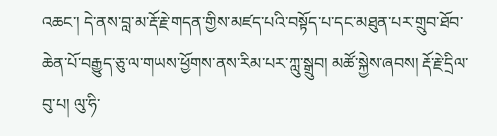འཆང་། དེ་ནས་བླ་མ་རྡོ་རྗེ་གདན་གྱིས་མཛད་པའི་བསྟོད་པ་དང་མཐུན་པར་གྲུབ་ཐོབ་ཆེན་པོ་བརྒྱུད་ཅུ་ལ་གཡས་ཕྱོགས་ནས་རིམ་པར་ཀླུ་སྒྲུབ། མཚོ་སྐྱེས་ཞབས། རྡོ་རྗེ་དྲིལ་བུ་པ། ལུ་ཧི་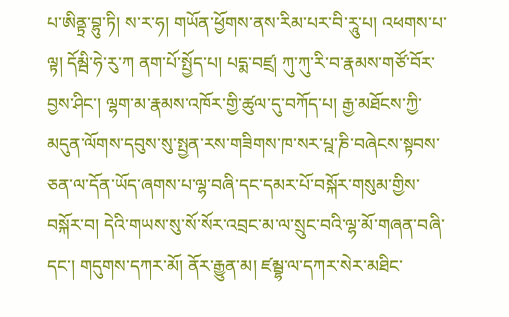པ་ཨིནྟྲ་བྷུ་ཏི། ས་ར་ཧ། གཡོན་ཕྱོགས་ནས་རིམ་པར་བི་རཱུ་པ། འཕགས་པ་ལྟ། དོམྦི་ཧེ་རུ་ཀ ནག་པོ་སྤྱོད་པ། པདྨ་བཛྲ། ཀུ་ཀུ་རི་བ་རྣམས་གཙོ་བོར་བྱས་ཤིང་། ལྷག་མ་རྣམས་འཁོར་གྱི་ཚུལ་དུ་བཀོད་པ། རྒྱ་མཐོངས་ཀྱི་མདུན་ལོགས་དབུས་སུ་སྤྱན་རས་གཟིགས་ཁ་སར་པྰ་ཎི་བཞེངས་སྟབས་ཅན་ལ་དོན་ཡོད་ཞགས་པ་ལྷ་བཞི་དང་དམར་པོ་བསྐོར་གསུམ་གྱིས་བསྐོར་བ། དེའི་གཡས་སུ་སོ་སོར་འབྲང་མ་ལ་སྲུང་བའི་ལྷ་མོ་གཞན་བཞི་དང་། གདུགས་དཀར་མོ། ནོར་རྒྱུན་མ། ཛམྦྷ་ལ་དཀར་སེར་མཐིང་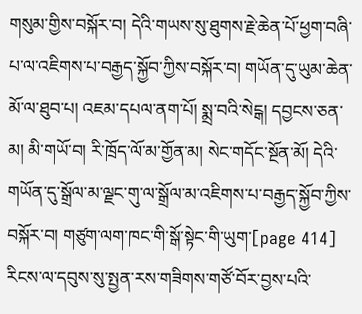གསུམ་གྱིས་བསྐོར་བ། དེའི་གཡས་སུ་ཐུགས་རྗེ་ཆེན་པོ་ཕྱག་བཞི་པ་ལ་འཇིགས་པ་བརྒྱད་སྐྱོབ་ཀྱིས་བསྐོར་བ། གཡོན་དུ་ཡུམ་ཆེན་མོ་ལ་ཐུབ་པ། འཇམ་དཔལ་ནག་པོ། སྨྲ་བའི་སེངྒ། དབྱངས་ཅན་མ། མི་གཡོ་བ། རི་ཁྲོད་ལོ་མ་གྱོན་མ། སེང་གདོང་སྔོན་མོ། དེའི་གཡོན་དུ་སྒྲོལ་མ་ལྗང་གུ་ལ་སྒྲོལ་མ་འཇིགས་པ་བརྒྱད་སྐྱོབ་ཀྱིས་བསྐོར་བ། གཙུག་ལག་ཁང་གི་སྒོ་སྟེང་གི་ཡུག་[page 414] རིངས་ལ་དབུས་སུ་སྤྱན་རས་གཟིགས་གཙོ་བོར་བྱས་པའི་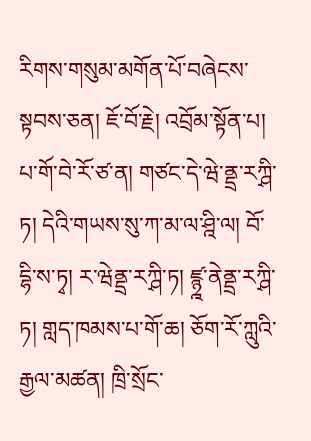རིགས་གསུམ་མགོན་པོ་བཞེངས་སྟབས་ཅན། ཇོ་བོ་རྗེ། འབྲོམ་སྟོན་པ། པ་གོ་བེ་རོ་ཙ་ན། གཙང་དེ་ཝེ་ནྡྲ་རཀྴི་ཏ། དེའི་གཡས་སུ་ཀ་མ་ལ་ཤྰི་ལ། བོ་དྷི་ས་ཏྭ། ར་ཝེནྡྲ་རཀྴི་ཏ། ཛྙྰ་ནེནྡྲ་རཀྴི་ཏ། གླད་ཁམས་པ་གོ་ཆ། ཅོག་རོ་ཀླུའི་རྒྱལ་མཚན། ཁྲི་སྲོང་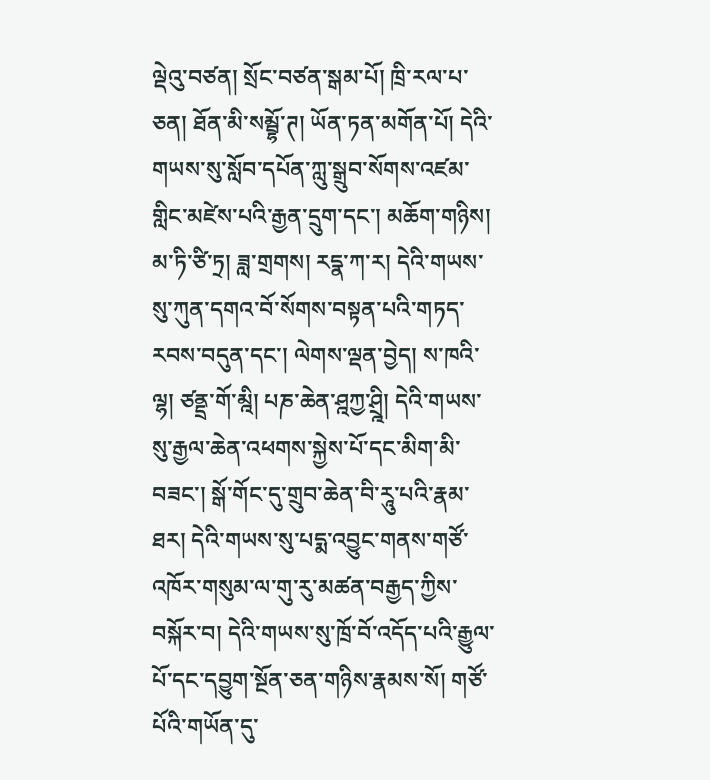ལྡེའུ་བཙན། སྲོང་བཙན་སྒམ་པོ། ཁྲི་རལ་པ་ཅན། ཐོན་མི་སམྦྷོ་ཊ། ཡོན་ཏན་མགོན་པོ། དེའི་གཡས་སུ་སློབ་དཔོན་ཀླུ་སྒྲུབ་སོགས་འཛམ་གླིང་མཛེས་པའི་རྒྱན་དྲུག་དང་། མཆོག་གཉིས། མ་ཏི་ཙི་ཏྲ། ཟླ་གྲགས། རདྣ་ཀ་ར། དེའི་གཡས་སུ་ཀུན་དགའ་བོ་སོགས་བསྟན་པའི་གཏད་རབས་བདུན་དང་། ལེགས་ལྡན་བྱེད། ས་ཁའི་ལྷ། ཙནྡྲ་གོ་མྰི། པཎ་ཆེན་ཤྰཀྱ་ཤྲྰི། དེའི་གཡས་སུ་རྒྱལ་ཆེན་འཕགས་སྐྱེས་པོ་དང་མིག་མི་བཟང་། སྒོ་གོང་དུ་གྲུབ་ཆེན་བི་རཱུ་པའི་རྣམ་ཐར། དེའི་གཡས་སུ་པདྨ་འབྱུང་གནས་གཙོ་འཁོར་གསུམ་ལ་གུ་རུ་མཚན་བརྒྱད་ཀྱིས་བསྐོར་བ། དེའི་གཡས་སུ་ཁྲོ་བོ་འདོད་པའི་རྒྱུལ་པོ་དང་དབྱུག་སྔོན་ཅན་གཉིས་རྣམས་སོ། གཙོ་པོའི་གཡོན་དུ་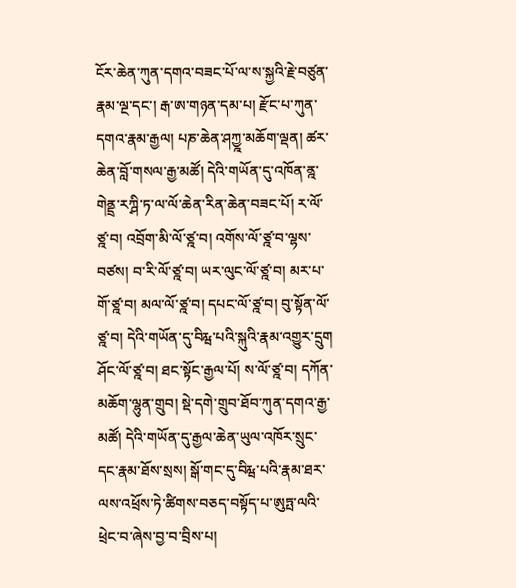ངོར་ཆེན་ཀུན་དགའ་བཟང་པོ་ལ་ས་སྐྱའི་རྗེ་བཙུན་རྣམ་ལྔ་དང་། རྒ་ཨ་གཉན་དམ་པ། རྫོང་པ་ཀུན་དགའ་རྣམ་རྒྱལ། པཎ་ཆེན་ཤཀྱྰ་མཆོག་ལྡན། ཚར་ཆེན་བློ་གསལ་རྒྱ་མཚོ། དེའི་གཡོན་དུ་འཁོན་ནྰ་གེནྡྲ་རཀྴི་ཏ་ལ་ལོ་ཆེན་རིན་ཆེན་བཟང་པོ། ར་ལོ་ཙྰ་བ། འབྲོག་མི་ལོ་ཙྰ་བ། འགོས་ལོ་ཙྰ་བ་ལྷས་བཙས། བ་རི་ལོ་ཙྰ་བ། ཡར་ལུང་ལོ་ཙྰ་བ། མར་པ་གོ་ཙྰ་བ། མལ་ལོ་ཙྰ་བ། དཔང་ལོ་ཙྰ་བ། བུ་སྟོན་ལོ་ཙྰ་བ། དེའི་གཡོན་དུ་བིརྺ་པའི་སྐུའི་རྣམ་འགྱུར་དྲུག ཤོང་ལོ་ཙྰ་བ། ཐང་སྟོང་རྒྱལ་པོ། ས་ལོ་ཙྰ་བ། དཀོན་མཆོག་ལྷུན་གྲུབ། སྡེ་དགེ་གྲུབ་ཐོབ་ཀུན་དགའ་རྒྱ་མཚོ། དེའི་གཡོན་དུ་རྒྱལ་ཆེན་ཡུལ་འཁོར་སྲུང་དང་རྣམ་ཐོས་སྲས། སྒོ་གང་དུ་བིརྺ་པའི་རྣམ་ཐར་ལས་འཕྲོས་ཏེ་ཚིགས་བཅད་བསྟོད་པ་ཨུཏྤ་ལའི་ཕྲེང་བ་ཞེས་བྱ་བ་བྲིས་པ།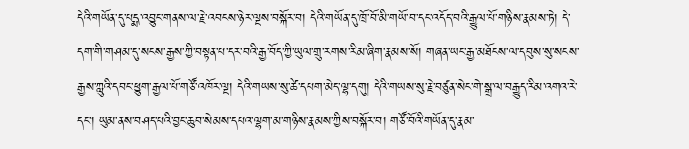དེའི་གཡོན་དུ་པདྨ་འབྱུང་གནས་ལ་རྗེ་འབངས་ཉེར་ལྔས་བསྐོར་བ། དེའི་གཡོན་དུ་ཁྲོ་བོ་མི་གཡོ་བ་དང་འདོད་བའི་རྒྱུལ་པོ་གཉིས་རྣམས་ཏེ། དེ་དག་གི་གཤམ་དུ་སངས་རྒྱས་ཀྱི་བསྟན་པ་དར་བའི་རྒྱ་བོད་ཀྱི་ཡུལ་གྲུ་རགས་རིམ་ཞིག་རྣམས་སོ། གཞན་ཡང་རྒྱ་མཐོངས་ལ་དབུས་སུ་སངས་རྒྱས་ཀླུའི་དབང་ཕྱུག་རྒྱལ་པོ་གཙོ་འཁོར་ལྔ། དེའི་གཡས་སུ་ཚེ་དཔག་མེད་ལྷ་དགུ། དེའི་གཡས་སུ་རྗེ་བཙུན་སེང་གེ་སྒྲ་ལ་བརྒྱུད་རིམ་འགའ་རེ་དང་། ཡུམ་ནས་བཤད་པའི་བྱང་ཆུབ་སེམས་དཔའ་ལྷག་མ་གཉིས་རྣམས་ཀྱིས་བསྐོར་བ། གཙོ་བོའི་གཡོན་དུ་རྣམ་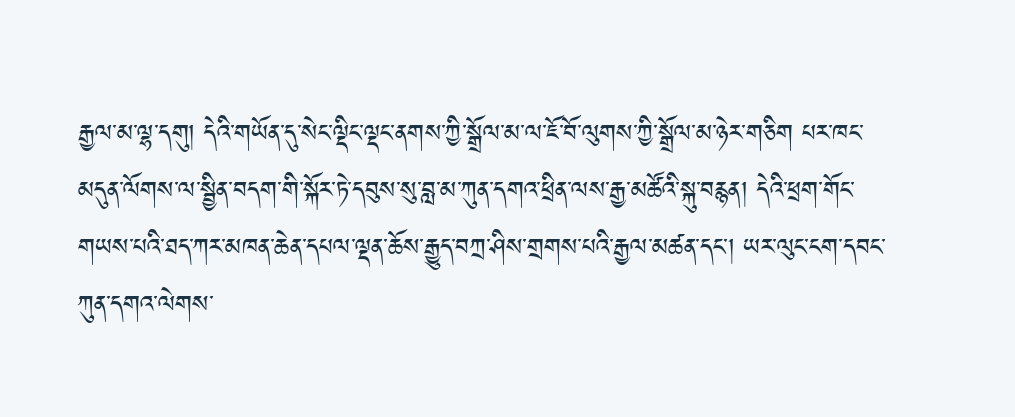རྒྱལ་མ་ལྷ་དགུ། དེའི་གཡོན་དུ་སེང་ལྡིང་ལྡང་ནགས་ཀྱི་སྒྲོལ་མ་ལ་ཇོ་བོ་ལུགས་ཀྱི་སྒྲོལ་མ་ཉེར་གཅིག པར་ཁང་མདུན་ལོགས་ལ་སྦྱིན་བདག་གི་སྐོར་ཏེ་དབུས་སུ་བླ་མ་ཀུན་དགའ་ཕྲིན་ལས་རྒྱ་མཚོའི་སྐུ་བརྙན། དེའི་ཕྲག་གོང་གཡས་པའི་ཐད་ཀར་མཁན་ཆེན་དཔལ་ལྡན་ཆོས་རྒྱུད་བཀྲ་ཤིས་གྲགས་པའི་རྒྱལ་མཚན་དང་། ཡར་ལུང་ངག་དབང་ཀུན་དགའ་ལེགས་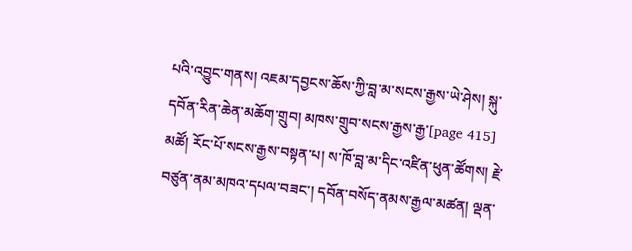པའི་འབྱུང་གནས། འཇམ་དབྱངས་ཆོས་ཀྱི་བླ་མ་སངས་རྒྱས་ཡེ་ཤེས། སྐུ་དབོན་རིན་ཆེན་མཆོག་གྲུབ། མཁས་གྲུབ་སངས་རྒྱས་རྒྱ་[page 415] མཚོ། རོང་པོ་སངས་རྒྱས་བསྟན་པ། ས་ཁོ་བླ་མ་དིང་འཛིན་ཕུན་ཚོགས། རྗེ་བཙུན་ནམ་མཁའ་དཔལ་བཟང་། དབོན་བསོད་ནམས་རྒྱལ་མཚན། ལྡན་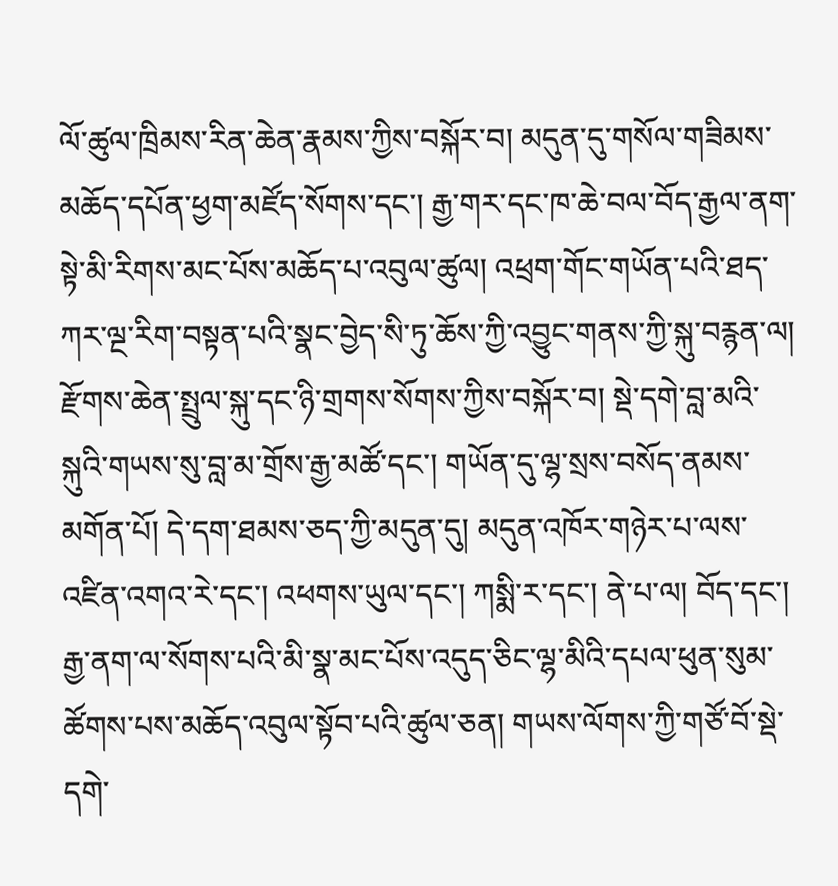ལོ་ཚུལ་ཁྲིམས་རིན་ཆེན་རྣམས་ཀྱིས་བསྐོར་བ། མདུན་དུ་གསོལ་གཟིམས་མཆོད་དཔོན་ཕྱག་མཛོད་སོགས་དང་། རྒྱ་གར་དང་ཁ་ཆེ་བལ་བོད་རྒྱལ་ནག་སྟེ་མི་རིགས་མང་པོས་མཆོད་པ་འབུལ་ཚུལ། འཕྲག་གོང་གཡོན་པའི་ཐད་ཀར་ལྔ་རིག་བསྟན་པའི་སྣང་བྱེད་སི་ཏུ་ཆོས་ཀྱི་འབྱུང་གནས་ཀྱི་སྐུ་བརྙན་ལ། རྫོགས་ཆེན་སྤྲུལ་སྐུ་དང་ཉི་གྲགས་སོགས་ཀྱིས་བསྐོར་བ། སྡེ་དགེ་བླ་མའི་སྐུའི་གཡས་སུ་བླ་མ་གྲོས་རྒྱ་མཚོ་དང་། གཡོན་དུ་ལྷ་སྲས་བསོད་ནམས་མགོན་པོ། དེ་དག་ཐམས་ཅད་ཀྱི་མདུན་དུ། མདུན་འཁོར་གཉེར་པ་ལས་འཛིན་འགའ་རེ་དང་། འཕགས་ཡུལ་དང་། ཀསྨི་ར་དང་། ནེ་པ་ལ། བོད་དང་། རྒྱ་ནག་ལ་སོགས་པའི་མི་སྣ་མང་པོས་འདུད་ཅིང་ལྷ་མིའི་དཔལ་ཕུན་སུམ་ཚོགས་པས་མཆོད་འབུལ་སྟོབ་པའི་ཚུལ་ཅན། གཡས་ལོགས་ཀྱི་གཙོ་བོ་སྡེ་དགེ་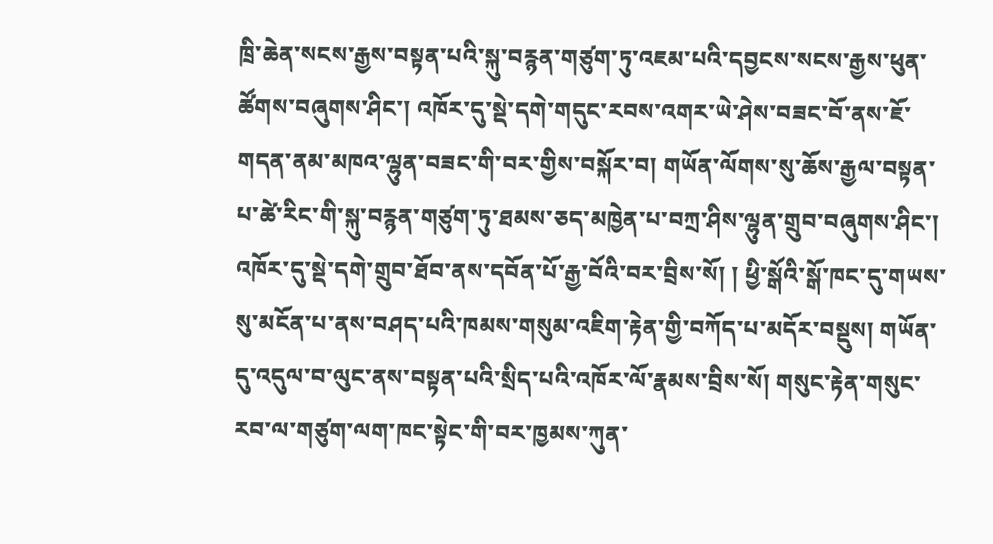ཁྲི་ཆེན་སངས་རྒྱས་བསྟན་པའི་སྐུ་བརྙན་གཙུག་ཏུ་འཇམ་པའི་དབྱངས་སངས་རྒྱས་ཕུན་ཚོགས་བཞུགས་ཤིང་། འཁོར་དུ་སྡེ་དགེ་གདུང་རབས་འགར་ཡེ་ཤེས་བཟང་བོ་ནས་ཇོ་གདན་ནམ་མཁའ་ལྷུན་བཟང་གི་བར་གྱིས་བསྐོར་བ། གཡོན་ལོགས་སུ་ཆོས་རྒྱལ་བསྟན་པ་ཚེ་རིང་གི་སྐུ་བརྙན་གཙུག་ཏུ་ཐམས་ཅད་མཁྱེན་པ་བཀྲ་ཤིས་ལྷུན་གྲུབ་བཞུགས་ཤིང་། འཁོར་དུ་སྡེ་དགེ་གྲུབ་ཐོབ་ནས་དབོན་པོ་རྒྱ་བོའི་བར་བྲིས་སོ། ། ཕྱི་སྒོའི་སྒོ་ཁང་དུ་གཡས་སུ་མངོན་པ་ནས་བཤད་པའི་ཁམས་གསུམ་འཇིག་རྟེན་གྱི་བཀོད་པ་མདོར་བསྡུས། གཡོན་དུ་འདུལ་བ་ལུང་ནས་བསྟན་པའི་སྲིད་པའི་འཁོར་ལོ་རྣམས་བྲིས་སོ། གསུང་རྟེན་གསུང་རབ་ལ་གཙུག་ལག་ཁང་སྟེང་གི་བར་ཁྱམས་ཀུན་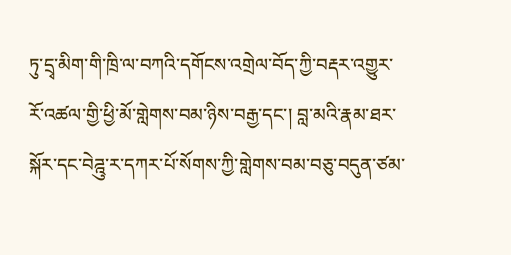ཏུ་དྲྭ་མིག་གི་ཁྲི་ལ་བཀའི་དགོངས་འགྲེལ་བོད་ཀྱི་བརྡར་འགྱུར་རོ་འཚལ་གྱི་ཕྱི་མོ་གླེགས་བམ་ཉིས་བརྒྱ་དང་། བླ་མའི་རྣམ་ཐར་སྐོར་དང་བེཌྰུ་ར་དཀར་པོ་སོགས་ཀྱི་གླེགས་བམ་བཅུ་བདུན་ཙམ་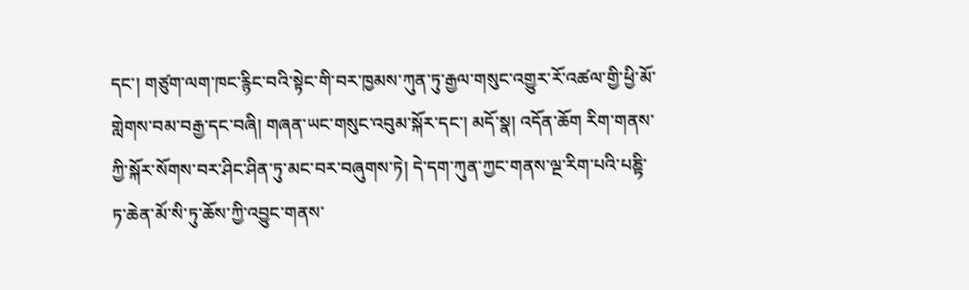དང་། གཙུག་ལག་ཁང་རྙིང་བའི་སྟེང་གི་བར་ཁྱམས་ཀུན་ཏུ་རྒྱལ་གསུང་འགྱུར་རོ་འཚལ་གྱི་ཕྱི་མོ་གླེགས་བམ་བརྒྱ་དང་བཞི། གཞན་ཡང་གསུང་འབུམ་སྐོར་དང་། མདོ་སྣ། འདོན་ཆོག རིག་གནས་ཀྱི་སྐོར་སོགས་བར་ཤིང་ཤིན་ཏུ་མང་བར་བཞུགས་ཏེ། དེ་དག་ཀུན་ཀྱང་གནས་ལྔ་རིག་པའི་པཎྟི་ཏ་ཆེན་མོ་སི་ཏུ་ཆོས་ཀྱི་འབྱུང་གནས་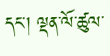དང་། ལྡན་ལོ་ཚུལ་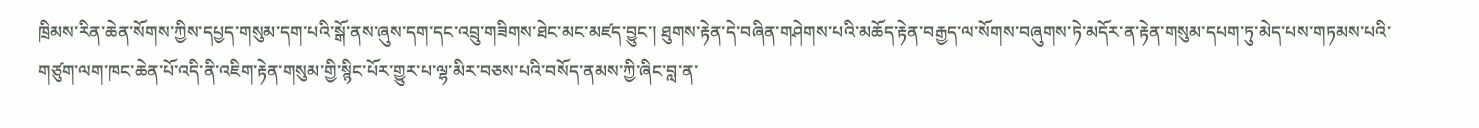ཁྲིམས་རིན་ཆེན་སོགས་ཀྱིས་དཔྱད་གསུམ་དག་པའི་སྒོ་ནས་ཞུས་དག་དང་འབྲུ་གཟིགས་ཐེང་མང་མཛད་བྱུང་། ཐུགས་རྟེན་དེ་བཞིན་གཤེགས་པའི་མཆོད་རྟེན་བརྒྱད་ལ་སོགས་བཞུགས་ཏེ་མདོར་ན་རྟེན་གསུམ་དཔག་ཏུ་མེད་པས་གཏམས་པའི་གཙུག་ལག་ཁང་ཆེན་པོ་འདི་ནི་འཇིག་རྟེན་གསུམ་གྱི་སྙིང་པོར་གྱུར་པ་ལྷ་མིར་བཅས་པའི་བསོད་ནམས་ཀྱི་ཞིང་བླ་ན་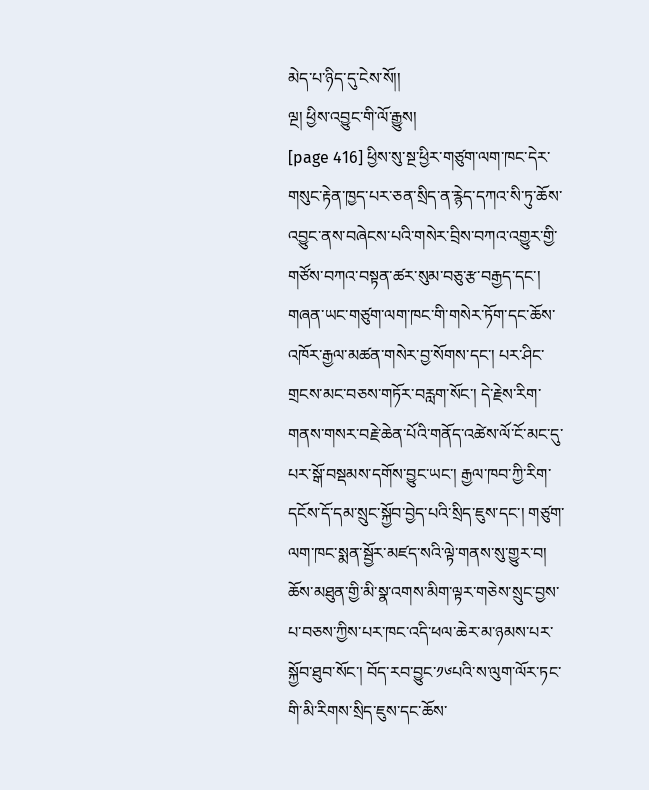མེད་པ་ཉིད་དུ་ངེས་སོ།།
ལྔ། ཕྱིས་འབྱུང་གི་ལོ་རྒྱུས།
[page 416] ཕྱིས་སུ་སྔ་ཕྱིར་གཙུག་ལག་ཁང་དེར་གསུང་རྟེན་ཁྱད་པར་ཅན་སྲིད་ན་རྙེད་དཀའ་སི་ཏུ་ཆོས་འབྱུང་ནས་བཞེངས་པའི་གསེར་བྲིས་བཀའ་འགྱུར་གྱི་གཙོས་བཀའ་བསྟན་ཚར་སུམ་བཅུ་རྩ་བརྒྱད་དང་། གཞན་ཡང་གཙུག་ལག་ཁང་གི་གསེར་ཏོག་དང་ཆོས་འཁོར་རྒྱལ་མཚན་གསེར་བྱ་སོགས་དང་། པར་ཤིང་གྲངས་མང་བཅས་གཏོར་བརླག་སོང་། དེ་རྗེས་རིག་གནས་གསར་བརྗེ་ཆེན་པོའི་གནོད་འཚེས་ལོ་ངོ་མང་དུ་པར་སྒོ་བསྡམས་དགོས་བྱུང་ཡང་། རྒྱལ་ཁབ་ཀྱི་རིག་དངོས་དོ་དམ་སྲུང་སྐྱོབ་བྱེད་པའི་སྲིད་ཇུས་དང་། གཙུག་ལག་ཁང་སྨན་སྦྱོར་མཛད་སའི་ལྟེ་གནས་སུ་གྱུར་བ། ཆོས་མཐུན་གྱི་མི་སྣ་འགས་མིག་ལྟར་གཅེས་སྲུང་བྱས་པ་བཅས་ཀྱིས་པར་ཁང་འདི་ཕལ་ཆེར་མ་ཉམས་པར་སྐྱོབ་ཐུབ་སོང་། བོད་རབ་བྱུང་༡༦པའི་ས་ལུག་ལོར་ཏང་གི་མི་རིགས་སྲིད་ཇུས་དང་ཆོས་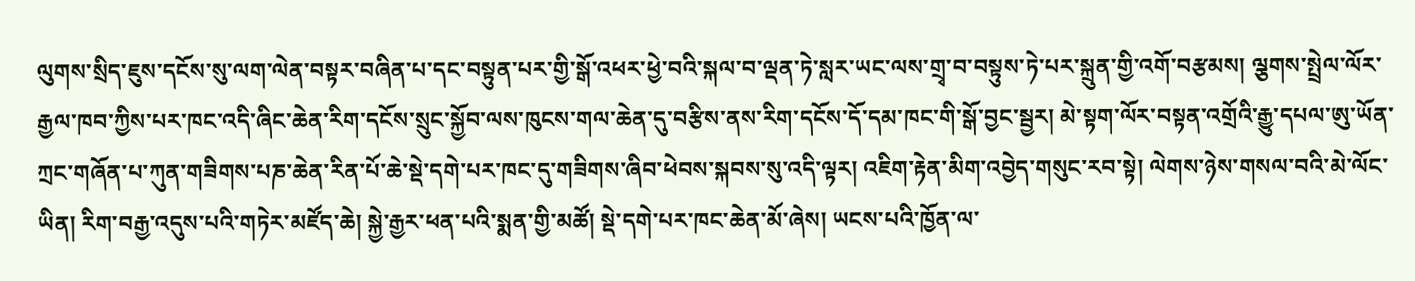ལུགས་སྲིད་ཇུས་དངོས་སུ་ལག་ལེན་བསྟར་བཞིན་པ་དང་བསྟུན་པར་གྱི་སྒོ་འཕར་ཕྱེ་བའི་སྐལ་བ་ལྡན་ཏེ་སླར་ཡང་ལས་གྲྭ་བ་བསྟུས་ཏེ་པར་སྐྲུན་གྱི་འགོ་བརྩམས། ལྕགས་སྤྲེལ་ལོར་རྒྱལ་ཁབ་ཀྱིས་པར་ཁང་འདི་ཞིང་ཆེན་རིག་དངོས་སྲུང་སྐྱོབ་ལས་ཁུངས་གལ་ཆེན་དུ་བརྩིས་ནས་རིག་དངོས་དོ་དམ་ཁང་གི་སྒོ་བྱང་སྦྱར། མེ་སྟག་ལོར་བསྟན་འགྲོའི་རྒྱུ་དཔལ་ཨུ་ཡོན་ཀྲང་གཞོན་པ་ཀུན་གཟིགས་པཎ་ཆེན་རིན་པོ་ཆེ་སྡེ་དགེ་པར་ཁང་དུ་གཟིགས་ཞིབ་ཕེབས་སྐབས་སུ་འདི་ལྟར། འཇིག་རྟེན་མིག་འབྱེད་གསུང་རབ་སྟེ། ལེགས་ཉེས་གསལ་བའི་མེ་ལོང་ཡིན། རིག་བརྒྱ་འདུས་པའི་གཏེར་མཛོད་ཆེ། སྐྱེ་རྒྱར་ཕན་པའི་སྨན་གྱི་མཚོ། སྡེ་དགེ་པར་ཁང་ཆེན་མོ་ཞེས། ཡངས་པའི་ཁྱོན་ལ་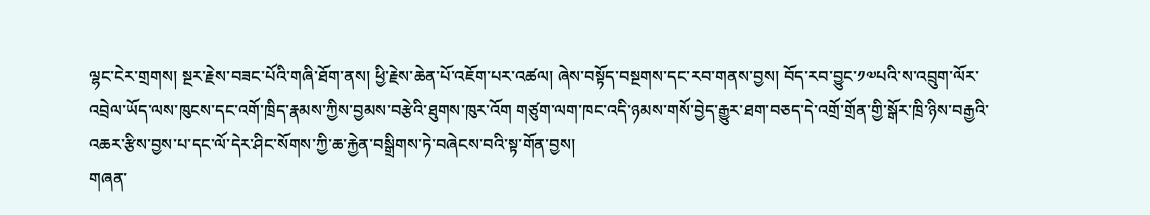ལྷང་ངེར་གྲགས། སྔར་རྗེས་བཟང་པོའི་གཞི་ཐོག་ནས། ཕྱི་རྗེས་ཆེན་པོ་འཇོག་པར་འཚལ། ཞེས་བསྟོད་བསྔགས་དང་རབ་གནས་བྱས། བོད་རབ་བྱུང་༡༧པའི་ས་འབྲུག་ལོར་འབྲེལ་ཡོད་ལས་ཁུངས་དང་འགོ་ཁྲིད་རྣམས་ཀྱིས་བྱམས་བརྩེའི་ཐུགས་ཁུར་འོག གཙུག་ལག་ཁང་འདི་ཉམས་གསོ་བྱེད་རྒྱུར་ཐག་བཅད་དེ་འགྲོ་གྲོན་གྱི་སྒོར་ཁྲི་ཉིས་བརྒྱའི་འཆར་རྩིས་བྱས་པ་དང་ལོ་དེར་ཤིང་སོགས་ཀྱི་ཆ་རྐྱེན་བསྒྲིགས་ཏེ་བཞེངས་བའི་སྟ་གོན་བྱས།
གཞན་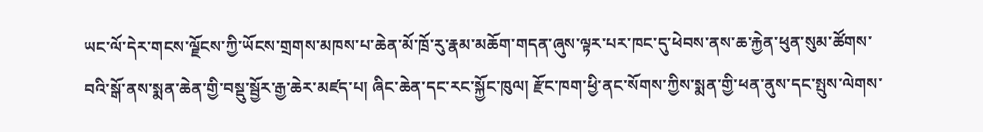ཡང་ལོ་དེར་གངས་ལྗོངས་ཀྱི་ཡོངས་གྲགས་མཁས་པ་ཆེན་མོ་ཁྲོ་རུ་རྣམ་མཆོག་གདན་ཞུས་ལྟར་པར་ཁང་དུ་ཕེབས་ནས་ཆ་རྐྱེན་ཕུན་སུམ་ཚོགས་བའི་སྒོ་ནས་སྨན་ཆེན་གྱི་བསྡུ་སྦྱོར་རྒྱ་ཆེར་མཛད་པ། ཞིང་ཆེན་དང་རང་སྐྱོང་ཁུལ། རྫོང་ཁག་ཕྱི་ནང་སོགས་ཀྱིས་སྨན་གྱི་ཕན་ནུས་དང་སྤུས་ལེགས་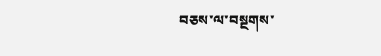བཅས་ལ་བསྔགས་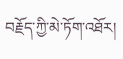བརྗོད་ཀྱི་མེ་ཏོག་འཐོར།